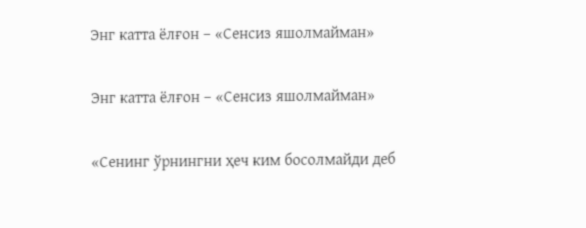Энг катта ёлғон – «Сенсиз яшолмайман»

Энг катта ёлғон – «Сенсиз яшолмайман»

«Сенинг ўрнингни ҳеч ким босолмайди деб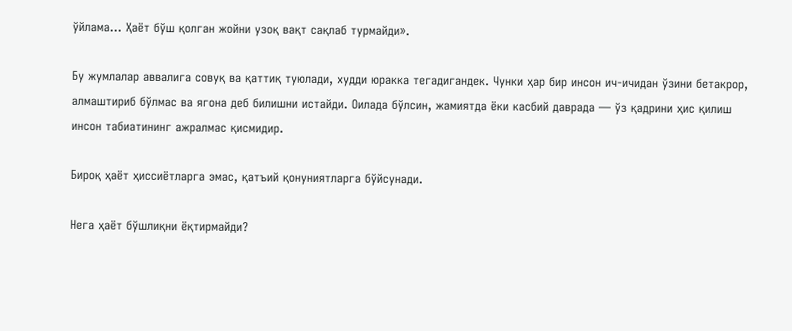ўйлама… Ҳаёт бўш қолган жойни узоқ вақт сақлаб турмайди».

Бу жумлалар аввалига совуқ ва қаттиқ туюлади, худди юракка тегадигандек. Чунки ҳар бир инсон ич-ичидан ўзини бетакрор, алмаштириб бўлмас ва ягона деб билишни истайди. Оилада бўлсин, жамиятда ёки касбий даврада — ўз қадрини ҳис қилиш инсон табиатининг ажралмас қисмидир.

Бироқ ҳаёт ҳиссиётларга эмас, қатъий қонуниятларга бўйсунади.

Нега ҳаёт бўшлиқни ёқтирмайди?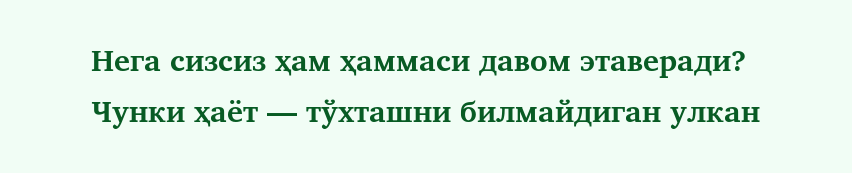Нега сизсиз ҳам ҳаммаси давом этаверади? Чунки ҳаёт — тўхташни билмайдиган улкан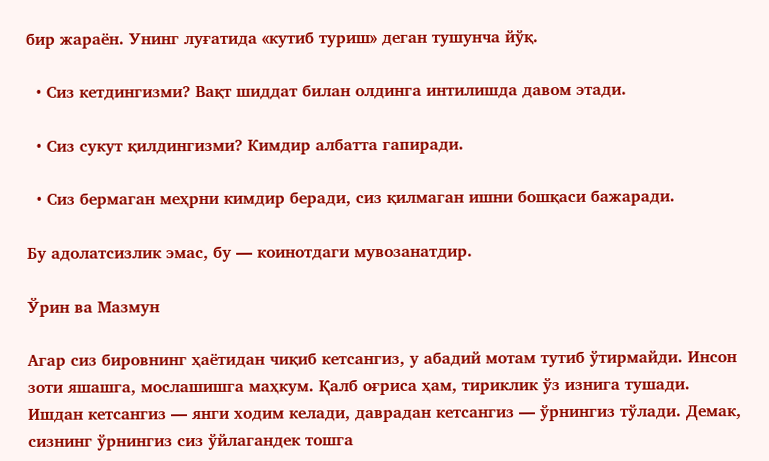бир жараён. Унинг луғатида «кутиб туриш» деган тушунча йўқ.

  • Сиз кетдингизми? Вақт шиддат билан олдинга интилишда давом этади.

  • Сиз сукут қилдингизми? Кимдир албатта гапиради.

  • Сиз бермаган меҳрни кимдир беради, сиз қилмаган ишни бошқаси бажаради.

Бу адолатсизлик эмас, бу — коинотдаги мувозанатдир.

Ўрин ва Мазмун

Агар сиз бировнинг ҳаётидан чиқиб кетсангиз, у абадий мотам тутиб ўтирмайди. Инсон зоти яшашга, мослашишга маҳкум. Қалб оғриса ҳам, тириклик ўз изнига тушади. Ишдан кетсангиз — янги ходим келади, даврадан кетсангиз — ўрнингиз тўлади. Демак, сизнинг ўрнингиз сиз ўйлагандек тошга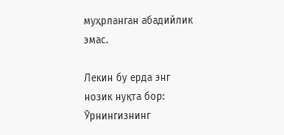муҳрланган абадийлик эмас.

Лекин бу ерда энг нозик нуқта бор: Ўрнингизнинг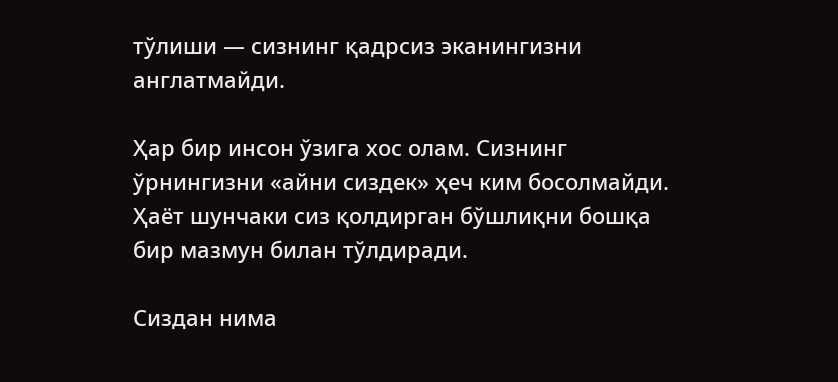тўлиши — сизнинг қадрсиз эканингизни англатмайди.

Ҳар бир инсон ўзига хос олам. Сизнинг ўрнингизни «айни сиздек» ҳеч ким босолмайди. Ҳаёт шунчаки сиз қолдирган бўшлиқни бошқа бир мазмун билан тўлдиради.

Сиздан нима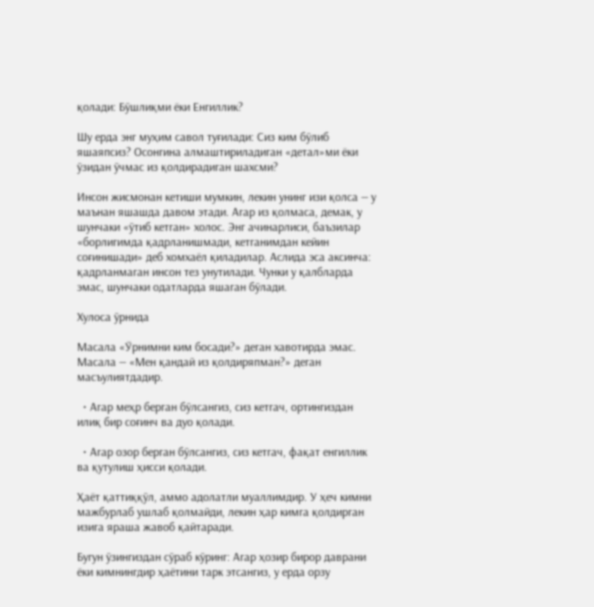қолади: Бўшлиқми ёки Енгиллик?

Шу ерда энг муҳим савол туғилади: Сиз ким бўлиб яшаяпсиз? Осонгина алмаштириладиган «детал»ми ёки ўзидан ўчмас из қолдирадиган шахсми?

Инсон жисмонан кетиши мумкин, лекин унинг изи қолса — у маънан яшашда давом этади. Агар из қолмаса, демак, у шунчаки «ўтиб кетган» холос. Энг ачинарлиси, баъзилар «борлигимда қадрланишмади, кетганимдан кейин соғинишади» деб хомхаёл қиладилар. Аслида эса аксинча: қадрланмаган инсон тез унутилади. Чунки у қалбларда эмас, шунчаки одатларда яшаган бўлади.

Хулоса ўрнида

Масала «Ўрнимни ким босади?» деган хавотирда эмас. Масала — «Мен қандай из қолдиряпман?» деган масъулиятдадир.

  • Агар меҳр берган бўлсангиз, сиз кетгач, ортингиздан илиқ бир соғинч ва дуо қолади.

  • Агар озор берган бўлсангиз, сиз кетгач, фақат енгиллик ва қутулиш ҳисси қолади.

Ҳаёт қаттиққўл, аммо адолатли муаллимдир. У ҳеч кимни мажбурлаб ушлаб қолмайди, лекин ҳар кимга қолдирган изига яраша жавоб қайтаради.

Бугун ўзингиздан сўраб кўринг: Агар ҳозир бирор даврани ёки кимнингдир ҳаётини тарк этсангиз, у ерда орзу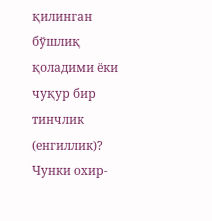қилинган бўшлиқ қоладими ёки чуқур бир тинчлик (енгиллик)? Чунки охир-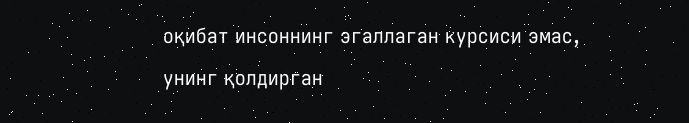оқибат инсоннинг эгаллаган курсиси эмас, унинг қолдирган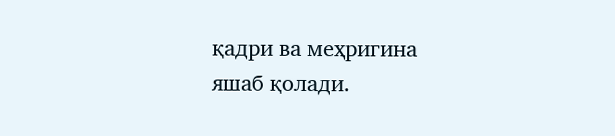қадри ва меҳригина яшаб қолади.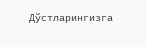Дўстларингизга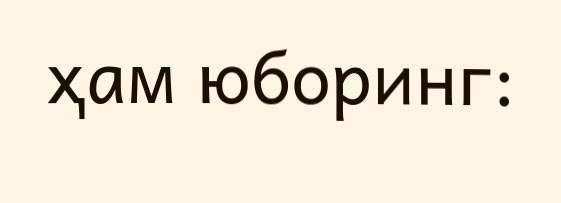ҳам юборинг: